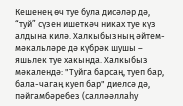Кешенең өч туе була дисәләр дә, “туй” сүзен ишеткәч никах туе күз алдына килә. Халкыбызның әйтем-мәкальләре дә күбрәк шушы – яшьлек туе хакында. Халкыбыз мәкалендә: "Туйга барсаң, туеп бар, бала-чагаң куеп бар" диелсә дә, пәйгамбәребез (салләәллаһу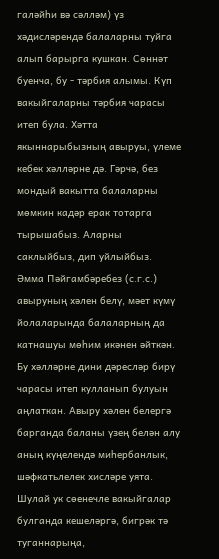галәйһи вә сәлләм) үз хәдисләрендә балаларны туйга алып барырга кушкан. Сөннәт буенча, бу - тәрбия алымы. Күп вакыйгаларны тәрбия чарасы итеп була. Хәтта якыннарыбызның авыруы, үлеме кебек хәлләрне дә. Гәрчә, без мондый вакытта балаларны мөмкин кадәр ерак тотарга тырышабыз. Аларны саклыйбыз, дип уйлыйбыз. Әмма Пәйгамбәребез (с.г.с.) авыруның хәлен белү, мәет күмү йолаларында балаларның да катнашуы мөһим икәнен әйткән. Бу хәлләрне дини дәресләр бирү чарасы итеп кулланып булуын аңлаткан. Авыру хәлен белергә барганда баланы үзең белән алу аның күңелендә миһербанлык, шәфкатьлелек хисләре уята. Шулай ук сөенечле вакыйгалар булганда кешеләргә, бигрәк тә туганнарыңа,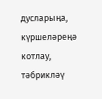дусларыңа, күршеләреңә котлау, тәбрикләү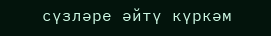сүзләре әйтү күркәм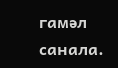гамәл санала.